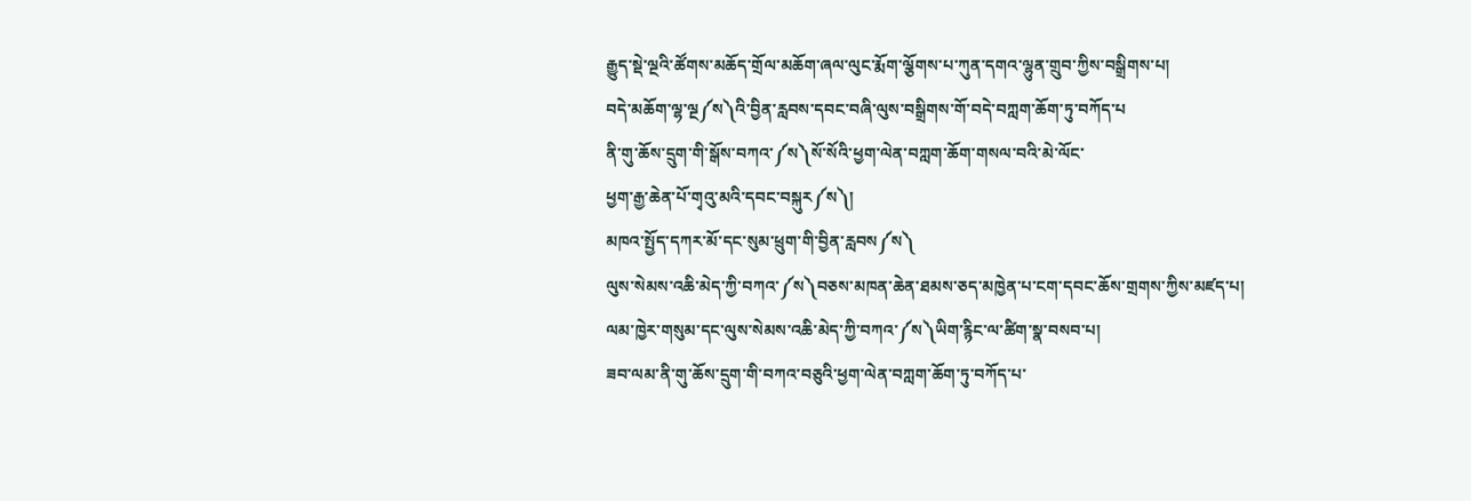རྒྱུད་སྡེ་ལྔའི་ཚོགས་མཆོད་གྲོལ་མཆོག་ཞལ་ལུང་རྨོག་ལྕོགས་པ་ཀུན་དགའ་ལྷུན་གྲུབ་ཀྱིས་བསྒྲིགས་པ།
བདེ་མཆོག་ལྷ་ལྔ༼ས༽འི་བྱིན་རླབས་དབང་བཞི་ལུས་བསྒྲིགས་གོ་བདེ་བཀླག་ཆོག་ཏུ་བཀོད་པ
ནི་གུ་ཆོས་དྲུག་གི་སྒོས་བཀའ་༼ས༽སོ་སོའི་ཕྱག་ལེན་བཀླག་ཆོག་གསལ་བའི་མེ་ལོང་
ཕྱག་རྒྱ་ཆེན་པོ་གྭའུ་མའི་དབང་བསྐུར༼ས༽།
མཁའ་སྤྱོད་དཀར་མོ་དང་སུམ་ཕྲུག་གི་བྱིན་རླབས༼ས༽
ལུས་སེམས་འཆི་མེད་ཀྱི་བཀའ་༼ས༽བཅས་མཁན་ཆེན་ཐམས་ཅད་མཁྱེན་པ་ངག་དབང་ཆོས་གྲགས་ཀྱིས་མཛད་པ།
ལམ་ཁྱེར་གསུམ་དང་ལུས་སེམས་འཆི་མེད་ཀྱི་བཀའ་༼ས༽ཡིག་རྙིང་ལ་ཚིག་སྣ་བསབ་པ།
ཟབ་ལམ་ནི་གུ་ཆོས་དྲུག་གི་བཀའ་བཅུའི་ཕྱག་ལེན་བཀླག་ཆོག་ཏུ་བཀོད་པ་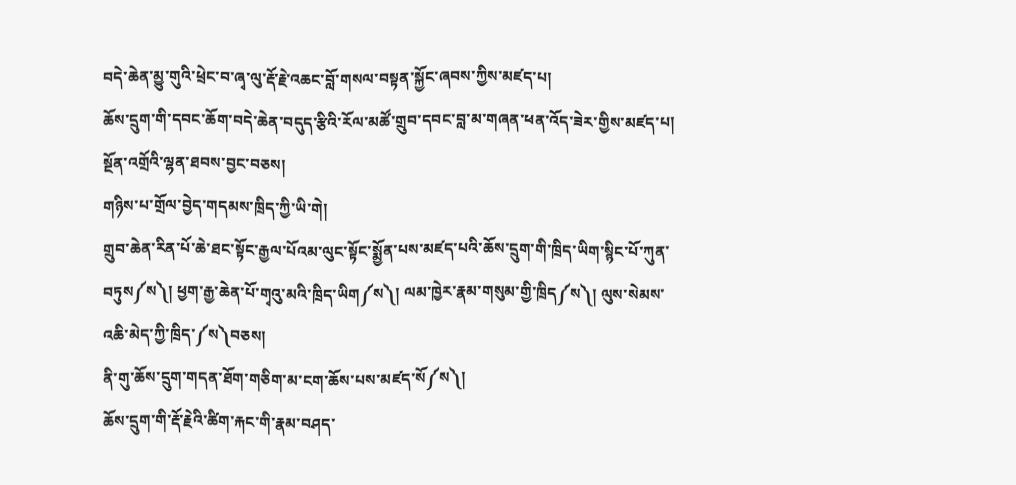བདེ་ཆེན་མྱུ་གུའི་ཕྲེང་བ་ཞྭ་ལུ་རྡོ་རྗེ་འཆང་བློ་གསལ་བསྟན་སྐྱོང་ཞབས་ཀྱིས་མཛད་པ།
ཆོས་དྲུག་གི་དབང་ཆོག་བདེ་ཆེན་བདུད་རྩིའི་རོལ་མཚོ་གྲུབ་དབང་བླ་མ་གཞན་ཕན་འོད་ཟེར་གྱིས་མཛད་པ། སྔོན་འགྲོའི་ལྷན་ཐབས་བྱང་བཅས།
གཉིས་པ་གྲོལ་བྱེད་གདམས་ཁྲིད་ཀྱི་ཡི་གེ།
གྲུབ་ཆེན་རིན་པོ་ཆེ་ཐང་སྟོང་རྒྱལ་པོའམ་ལུང་སྟོང་སྨྱོན་པས་མཛད་པའི་ཆོས་དྲུག་གི་ཁྲིད་ཡིག་སྙིང་པོ་ཀུན་བཏུས༼ས༽། ཕྱག་རྒྱ་ཆེན་པོ་གྭའུ་མའི་ཁྲིད་ཡིག༼ས༽། ལམ་ཁྱེར་རྣམ་གསུམ་གྱི་ཁྲིད༼ས༽། ལུས་སེམས་འཆི་མེད་ཀྱི་ཁྲིད་༼ས༽བཅས།
ནི་གུ་ཆོས་དྲུག་གདན་ཐོག་གཅིག་མ་ངག་ཆོས་པས་མཛད་སོ༼ས༽།
ཆོས་དྲུག་གི་རྡོ་རྗེའི་ཚིག་རྐང་གི་རྣམ་བཤད་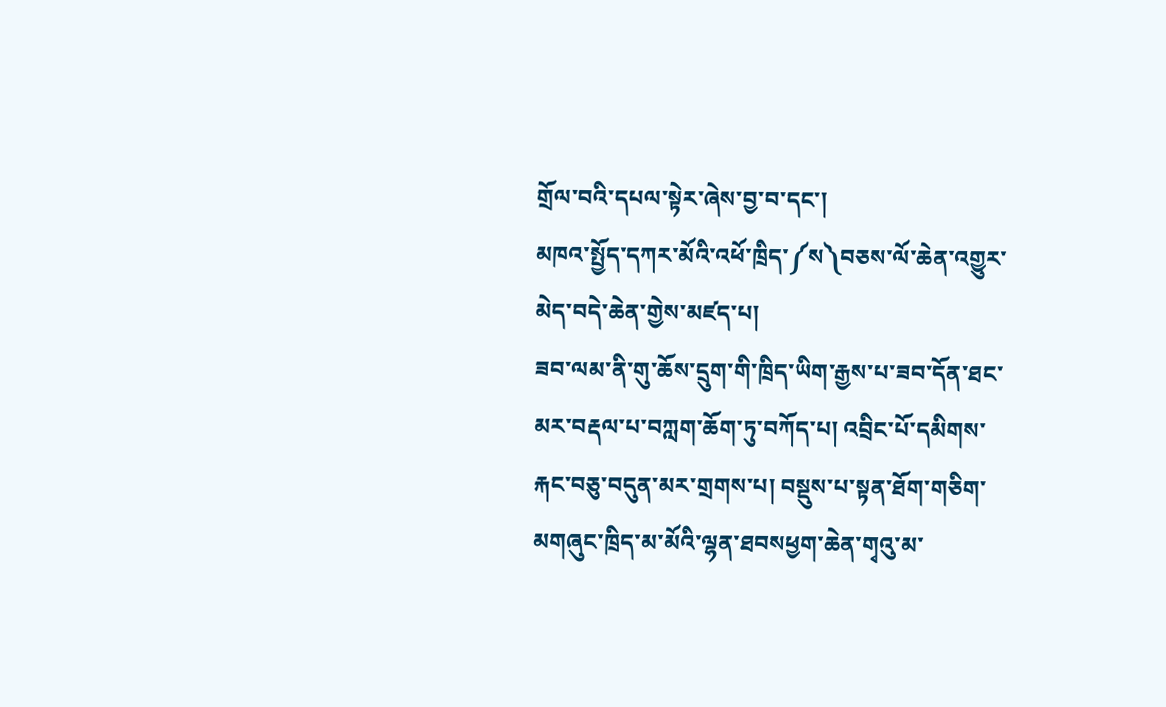གྲོལ་བའི་དཔལ་སྟེར་ཞེས་བྱ་བ་དང་།
མཁའ་སྤྱོད་དཀར་མོའི་འཕོ་ཁྲིད་༼ས༽བཅས་ལོ་ཆེན་འགྱུར་མེད་བདེ་ཆེན་གྱེས་མཛད་པ།
ཟབ་ལམ་ནི་གུ་ཆོས་དྲུག་གི་ཁྲིད་ཡིག་རྒྱས་པ་ཟབ་དོན་ཐང་མར་བརྡལ་པ་བཀླག་ཆོག་ཏུ་བཀོད་པ། འབྲིང་པོ་དམིགས་རྐང་བཅུ་བདུན་མར་གྲགས་པ། བསྡུས་པ་སྟན་ཐོག་གཅིག་མགཞུང་ཁྲིད་མ་མོའི་ལྷན་ཐབསཕྱག་ཆེན་གྭའུ་མ་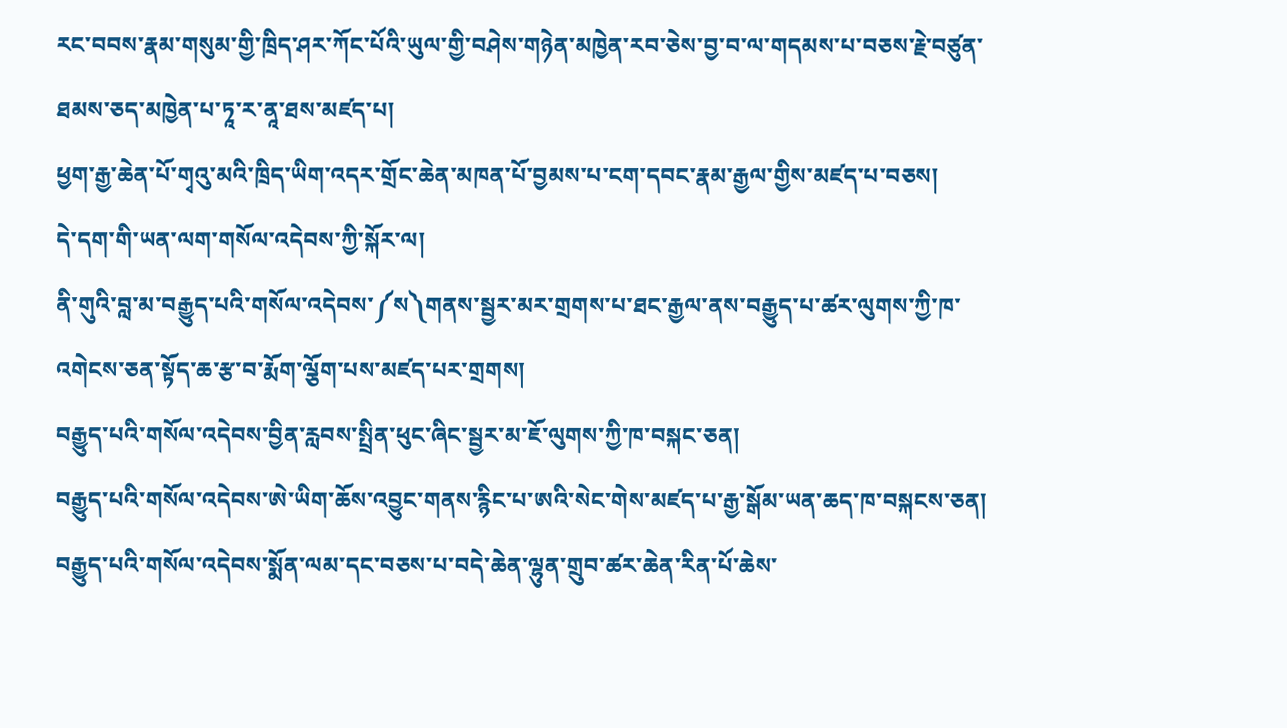རང་བབས་རྣམ་གསུམ་གྱི་ཁྲིད་ཤར་ཀོང་པོའི་ཡུལ་གྱི་བཤེས་གཉེན་མཁྱེན་རབ་ཅེས་བྱ་བ་ལ་གདམས་པ་བཅས་རྗེ་བཙུན་ཐམས་ཅད་མཁྱེན་པ་ཏཱ་ར་ནཱ་ཐས་མཛད་པ།
ཕྱག་རྒྱ་ཆེན་པོ་གྭའུ་མའི་ཁྲིད་ཡིག་འདར་གྲོང་ཆེན་མཁན་པོ་བྱམས་པ་ངག་དབང་རྣམ་རྒྱལ་གྱིས་མཛད་པ་བཅས།
དེ་དག་གི་ཡན་ལག་གསོལ་འདེབས་ཀྱི་སྐོར་ལ།
ནི་གུའི་བླ་མ་བརྒྱུད་པའི་གསོལ་འདེབས་༼ས༽གནས་སྦྱར་མར་གྲགས་པ་ཐང་རྒྱལ་ནས་བརྒྱུད་པ་ཚར་ལུགས་ཀྱི་ཁ་འགེངས་ཅན་སྟོད་ཆ་རྩ་བ་རྨོག་ལྕོག་པས་མཛད་པར་གྲགས།
བརྒྱུད་པའི་གསོལ་འདེབས་བྱིན་རླབས་སྤྲིན་ཕུང་ཞིང་སྦྱར་མ་ཇོ་ལུགས་ཀྱི་ཁ་བསྐང་ཅན།
བརྒྱུད་པའི་གསོལ་འདེབས་ཨེ་ཡིག་ཆོས་འབྱུང་གནས་རྙིང་པ་ཨའི་སེང་གེས་མཛད་པ་རྒྱ་སྒོམ་ཡན་ཆད་ཁ་བསྐངས་ཅན།
བརྒྱུད་པའི་གསོལ་འདེབས་སྨོན་ལམ་དང་བཅས་པ་བདེ་ཆེན་ལྷུན་གྲུབ་ཚར་ཆེན་རིན་པོ་ཆེས་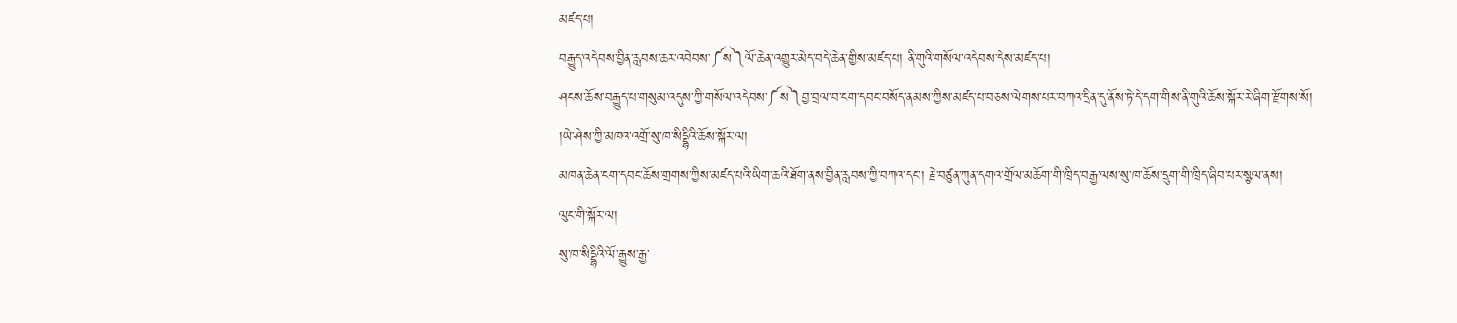མཛད་པ།
བརྒྱུད་འདེབས་བྱིན་རླབས་ཆར་འབེབས་༼ས༽ལོ་ཆེན་འགྱུར་མེད་བདེ་ཆེན་གྱིས་མཛད་པ། ནི་གུའི་གསོལ་འདེབས་དེས་མཛད་པ།
ཤངས་ཆོས་བརྒྱུད་པ་གསུམ་འདུས་ཀྱི་གསོལ་འདེབས་༼ས༽བྱ་བྲལ་བ་ངག་དབང་བསོད་ནམས་ཀྱིས་མཛད་པ་བཅས་ལེགས་པར་བཀའ་དྲིན་དུ་ནོས་ཏེ་དེ་དག་གིས་ནི་གུའི་ཆོས་སྐོར་རེ་ཞིག་རྫོགས་སོ།
།ཡེ་ཤེས་ཀྱི་མཁའ་འགྲོ་སུ་ཁ་སིདྡྷིའི་ཆོས་སྐོར་ལ།
མཁན་ཆེན་ངག་དབང་ཆོས་གྲགས་ཀྱིས་མཛད་པའི་ཡིག་ཆའི་ཐོག་ནས་བྱིན་རླབས་ཀྱི་བཀའ་དང་། རྗེ་བཙུན་ཀུན་དགའ་གྲོལ་མཆོག་གི་ཁྲིད་བརྒྱ་ལས་སུ་ཁ་ཆོས་དྲུག་གི་ཁྲིད་ཞིབ་པར་སྩལ་ནས།
ལུང་གི་སྐོར་ལ།
སུ་ཁ་སིདྡྷིའི་ལོ་རྒྱུས་རྒྱ་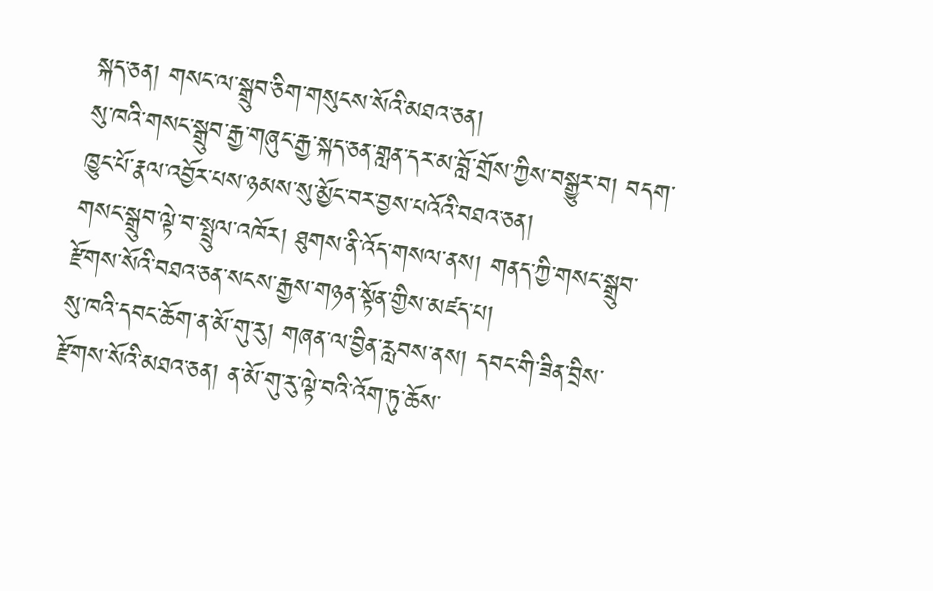སྐད་ཅན། གསང་ལ་སྒྲུབ་ཅིག་གསུངས་སོའི་མཐའ་ཅན།
སུ་ཁའི་གསང་སྒྲུབ་རྒྱ་གཞུང་རྒྱ་སྐད་ཅན་གླན་དར་མ་བློ་གྲོས་ཀྱིས་བསྒྱུར་བ། བདག་ཁྱུང་པོ་རྣལ་འབྱོར་པས་ཉམས་སུ་མྱོང་བར་བྱས་པའོའི་བཐའ་ཅན།
གསང་སྒྲུབ་ལྟེ་བ་སྤྲུལ་འཁོར། ཐུགས་ནི་འོད་གསལ་ནས། གནད་ཀྱི་གསང་སྒྲུབ་རྫོགས་སོའི་བཐའ་ཅན་སངས་རྒྱས་གཉན་སྟོན་གྱིས་མཛད་པ།
སུ་ཁའི་དབང་ཆོག་ན་མོ་གུ་རུ། གཞན་ལ་བྱིན་རླབས་ནས། དབང་གི་ཟིན་བྲིས་རྫོགས་སོའི་མཐའ་ཅན། ན་མོ་གུ་རུ་ལྟེ་བའི་འོག་ཏུ་ཆོས་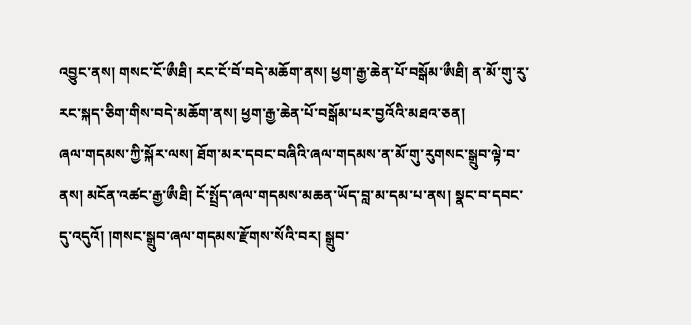འབྱུང་ནས། གསང་ངོ་ཨྀཐི། རང་ངོ་བོ་བདེ་མཆོག་ནས། ཕྱག་རྒྱ་ཆེན་པོ་བསྒོམ་ཨྀཐི། ན་མོ་གུ་རུ་རང་སྐད་ཅིག་གིས་བདེ་མཆོག་ནས། ཕྱག་རྒྱ་ཆེན་པོ་བསྒོམ་པར་བྱའོའི་མཐའ་ཅན།
ཞལ་གདམས་ཀྱི་སྐོར་ལས། ཐོག་མར་དབང་བཞིའི་ཞལ་གདམས་ན་མོ་གུ་རུགསང་སྒྲུབ་ལྟེ་བ་ནས། མངོན་འཚང་རྒྱ་ཨྀཐི། ངོ་སྤྲོད་ཞལ་གདམས་མཆན་ཡོད་བླ་མ་དམ་པ་ནས། སྣང་བ་དབང་དུ་འདུའོ། །གསང་སྒྲུབ་ཞལ་གདམས་རྫོགས་སོའི་བར། སྒྲུབ་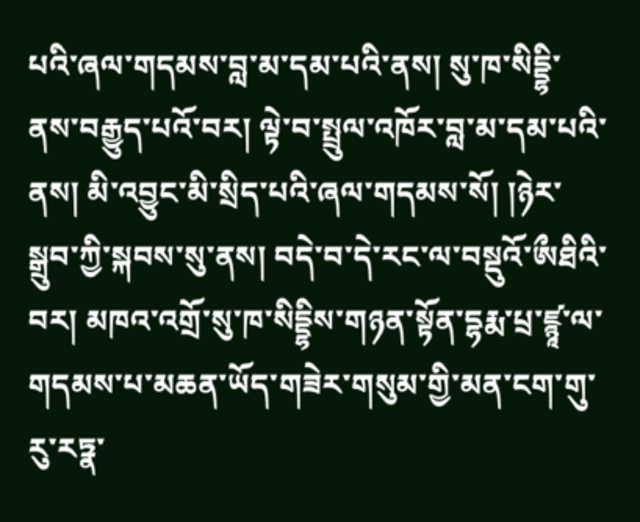པའི་ཞལ་གདམས་བླ་མ་དམ་པའི་ནས། སུ་ཁ་སིདྡྷི་ནས་བརྒྱུད་པའོ་བར། ལྟེ་བ་སྤྲུལ་འཁོར་བླ་མ་དམ་པའི་ནས། མི་འབྱུང་མི་སྲིད་པའི་ཞལ་གདམས་སོ། །ཉེར་སྒྲུབ་ཀྱི་སྐབས་སུ་ནས། བདེ་བ་དེ་རང་ལ་བསྡུའོ་ཨྀཐིའི་བར། མཁའ་འགྲོ་སུ་ཁ་སིདྡྷིས་གཉན་སྟོན་དྷརྨ་པྲ་ཛྙཱ་ལ་གདམས་པ་མཆན་ཡོད་གཟེར་གསུམ་གྱི་མན་ངག་གུ་རུ་རཏྣ་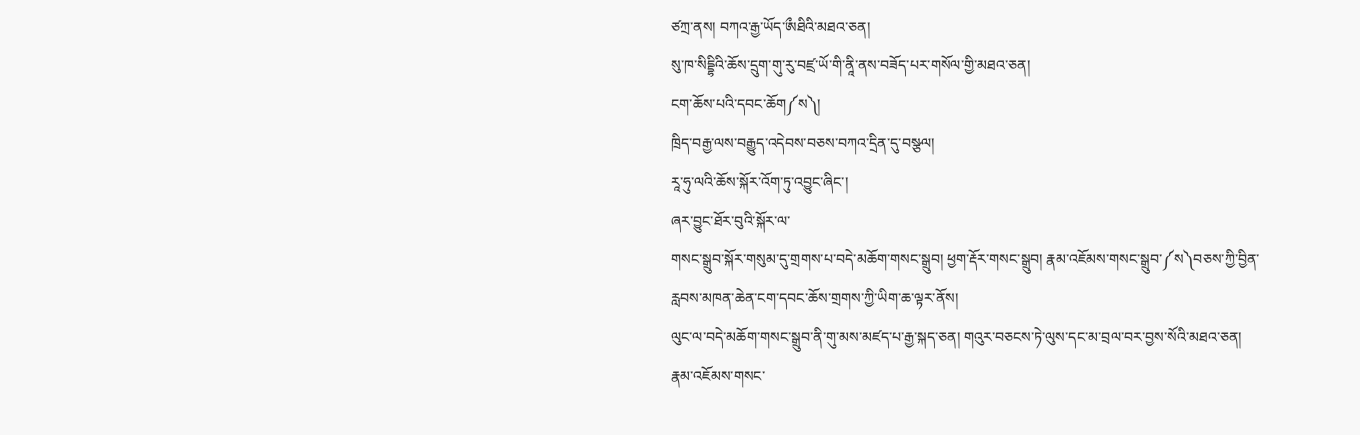ཙཀྲ་ནས། བཀའ་རྒྱ་ཡོད་ཨྀཐིའི་མཐའ་ཅན།
སུ་ཁ་སིདྡྷིའི་ཆོས་དྲུག་གུ་རུ་བཛྲ་ཡོ་གི་ནཱི་ནས་བཟོད་པར་གསོལ་གྱི་མཐའ་ཅན།
ངག་ཆོས་པའི་དབང་ཆོག༼ས༽།
ཁྲིད་བརྒྱ་ལས་བརྒྱུད་འདེབས་བཅས་བཀའ་དྲིན་དུ་བསྩལ།
རཱ་ཧུ་ལའི་ཆོས་སྐོར་འོག་ཏུ་འབྱུང་ཞིང་།
ཞར་བྱུང་ཐོར་བུའི་སྐོར་ལ་
གསང་སྒྲུབ་སྐོར་གསུམ་དུ་གྲགས་པ་བདེ་མཆོག་གསང་སྒྲུབ། ཕྱག་རྡོར་གསང་སྒྲུབ། རྣམ་འཇོམས་གསང་སྒྲུབ་༼ས༽བཅས་ཀྱི་བྱིན་རླབས་མཁན་ཆེན་ངག་དབང་ཆོས་གྲགས་ཀྱི་ཡིག་ཆ་ལྟར་ནོས།
ལུང་ལ་བདེ་མཆོག་གསང་སྒྲུབ་ནི་གུ་མས་མཛད་པ་རྒྱ་སྐད་ཅན། གའུར་བཅངས་ཏེ་ལུས་དང་མ་བྲལ་བར་བྱས་སོའི་མཐའ་ཅན།
རྣམ་འཇོམས་གསང་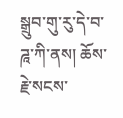སྒྲུབ་གུ་རུ་དེ་བ་ཌཱ་ཀི་ནས། ཆོས་རྗེ་སངས་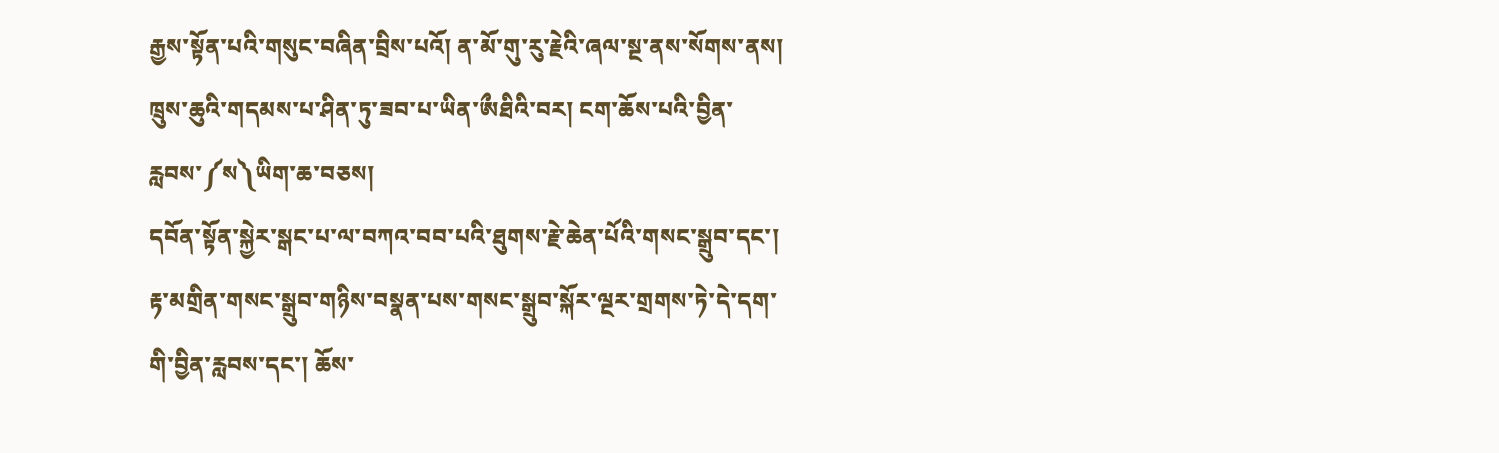རྒྱས་སྟོན་པའི་གསུང་བཞིན་བྲིས་པའོ། ན་མོ་གུ་རུ་རྗེའི་ཞལ་སྔ་ནས་སོགས་ནས། ཁྲུས་ཆུའི་གདམས་པ་ཤིན་ཏུ་ཟབ་པ་ཡིན་ཨྀཐིའི་བར། ངག་ཆོས་པའི་བྱིན་རླབས་༼ས༽ཡིག་ཆ་བཅས།
དབོན་སྟོན་སྐྱེར་སྒང་པ་ལ་བཀའ་བབ་པའི་ཐུགས་རྗེ་ཆེན་པོའི་གསང་སྒྲུབ་དང་། རྟ་མགྲིན་གསང་སྒྲུབ་གཉིས་བསྣན་པས་གསང་སྒྲུབ་སྐོར་ལྔར་གྲགས་ཏེ་དེ་དག་གི་བྱིན་རླབས་དང་། ཆོས་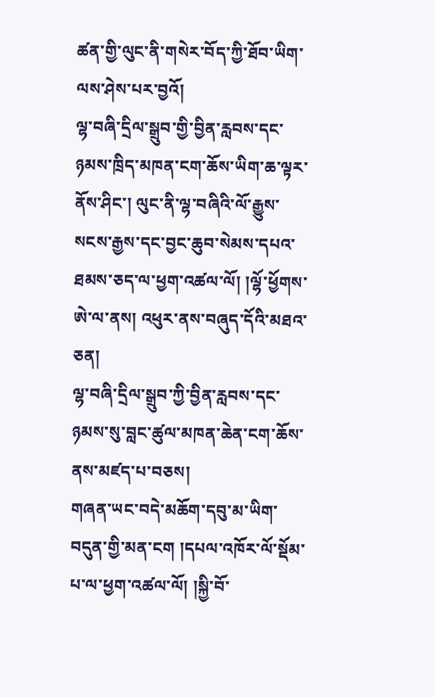ཚན་གྱི་ལུང་ནི་གསེར་བོད་ཀྱི་ཐོབ་ཡིག་ལས་ཤེས་པར་བྱའོ།
ལྷ་བཞི་དྲིལ་སྒྲུབ་གྱི་བྱིན་རླབས་དང་ཉམས་ཁྲིད་མཁན་ངག་ཆོས་ཡིག་ཆ་ལྟར་ནོས་ཤིང་། ལུང་ནི་ལྷ་བཞིའི་ལོ་རྒྱུས་སངས་རྒྱས་དང་བྱང་ཆུབ་སེམས་དཔའ་ཐམས་ཅད་ལ་ཕྱག་འཚལ་ལོ། །ལྷོ་ཕྱོགས་ཨེ་ལ་ནས། འཕུར་ནས་བཞུད་དོའི་མཐའ་ཅན།
ལྷ་བཞི་དྲིལ་སྒྲུབ་ཀྱི་བྱིན་རླབས་དང་ཉམས་སུ་བླང་ཚུལ་མཁན་ཆེན་ངག་ཆོས་ནས་མཛད་པ་བཅས།
གཞན་ཡང་བདེ་མཆོག་དབུ་མ་ཡིག་བདུན་གྱི་མན་ངག །དཔལ་འཁོར་ལོ་སྡོམ་པ་ལ་ཕྱག་འཚལ་ལོ། །སྐྱི་བོ་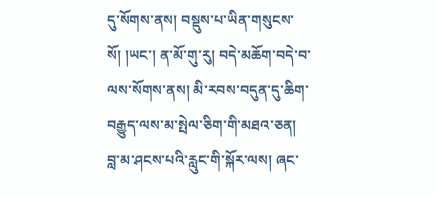དུ་སོགས་ནས། བསྡུས་པ་ཡིན་གསུངས་སོ། །ཡང་། ན་མོ་གུ་རུ། བདེ་མཆོག་བདེ་བ་ལས་སོགས་ནས། མི་རབས་བདུན་དུ་ཆིག་བརྒྱུད་ལས་མ་སྤེལ་ཅིག་གི་མཐའ་ཅན།
བླ་མ་ཤངས་པའི་རླུང་གི་སྐོར་ལས། ཞང་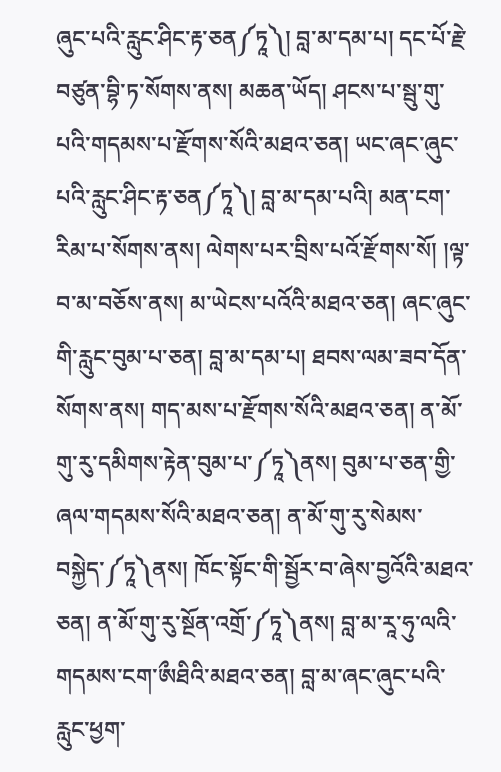ཞུང་པའི་རླུང་ཤིང་རྟ་ཅན༼ཏཱ༽། བླ་མ་དམ་པ། དང་པོ་རྗེ་བཙུན་བྷི་ཏ་སོགས་ནས། མཆན་ཡོད། ཤངས་པ་སྦུ་གུ་པའི་གདམས་པ་རྫོགས་སོའི་མཐའ་ཅན། ཡང་ཞང་ཞུང་པའི་རླུང་ཤིང་རྟ་ཅན༼ཏཱ༽། བླ་མ་དམ་པའི། མན་ངག་རིམ་པ་སོགས་ནས། ལེགས་པར་བྲིས་པའོ་རྫོགས་སོ། །ལྟ་བ་མ་བཅོས་ནས། མ་ཡེངས་པའོའི་མཐའ་ཅན། ཞང་ཞུང་གི་རླུང་བུམ་པ་ཅན། བླ་མ་དམ་པ། ཐབས་ལམ་ཟབ་དོན་སོགས་ནས། གད་མས་པ་རྫོགས་སོའི་མཐའ་ཅན། ན་མོ་གུ་རུ་དམིགས་རྟེན་བུམ་པ་༼ཏཱ༽ནས། བུམ་པ་ཅན་གྱི་ཞལ་གདམས་སོའི་མཐའ་ཅན། ན་མོ་གུ་རུ་སེམས་བསྐྱེད་༼ཏཱ༽ནས། ཁོང་སྟོང་གི་སྦྱོར་བ་ཞེས་བྱའོའི་མཐའ་ཅན། ན་མོ་གུ་རུ་སྔོན་འགྲོ་༼ཏཱ༽ནས། བླ་མ་རཱ་ཧུ་ལའི་གདམས་ངག་ཨྀཐིའི་མཐའ་ཅན། བླ་མ་ཞང་ཞུང་པའི་རླུང་ཕྱག་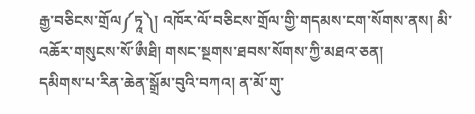རྒྱ་བཅིངས་གྲོལ༼ཏཱ༽། འཁོར་ལོ་བཅིངས་གྲོལ་གྱི་གདམས་ངག་སོགས་ནས། མི་འཆོར་གསུངས་སོ་ཨྀཐི། གསང་སྔགས་ཐབས་སོགས་ཀྱི་མཐའ་ཅན།
དམིགས་པ་རིན་ཆེན་སྒྲོམ་བུའི་བཀའ། ན་མོ་གུ་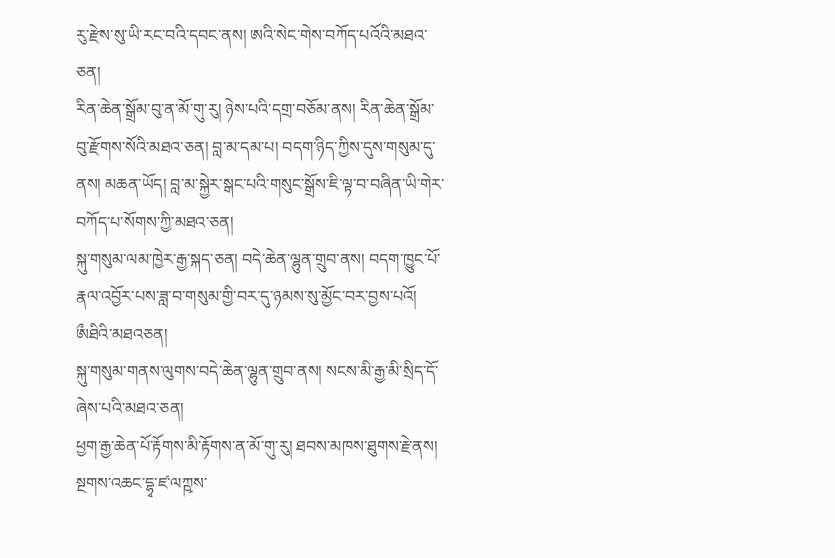རུ་རྫེས་སུ་ཡི་རང་བའི་དབང་ནས། ཨའི་སེང་གེས་བཀོད་པའོའི་མཐའ་ཅན།
རིན་ཆེན་སྒྲོམ་བུ་ན་མོ་གུ་རུ། ཉེས་པའི་དགྲ་བཅོམ་ནས། རིན་ཆེན་སྒྲོམ་བུ་རྫོགས་སོའི་མཐའ་ཅན། བླ་མ་དམ་པ། བདག་ཉིད་ཀྱིས་དུས་གསུམ་དུ་ནས། མཆན་ཡོད། བླ་མ་སྐྱེར་སྒང་པའི་གསུང་སྒྲོས་ཇི་ལྟ་བ་བཞིན་ཡི་གེར་བཀོད་པ་སོགས་ཀྱི་མཐའ་ཅན།
སྐུ་གསུམ་ལམ་ཁྱེར་རྒྱ་སྐད་ཅན། བདེ་ཆེན་ལྷུན་གྲུབ་ནས། བདག་ཁྱུང་པོ་རྣལ་འབྱོར་པས་ཟླ་བ་གསུམ་གྱི་བར་དུ་ཉམས་སུ་མྱོང་བར་བྱས་པའོ། ཨྀཐིའི་མཐའཅན།
སྐུ་གསུམ་གནས་ལུགས་བདེ་ཆེན་ལྷུན་གྲུབ་ནས། སངས་མི་རྒྱ་མི་སྲིད་དོ་ཞེས་པའི་མཐའ་ཅན།
ཕྱག་རྒྱ་ཆེན་པོ་རྟོགས་མི་རྟོགས་ན་མོ་གུ་རུ། ཐབས་མཁས་ཐུགས་རྗེ་ནས། སྔགས་འཆང་དྷྭ་ཛ་ལཀྵས་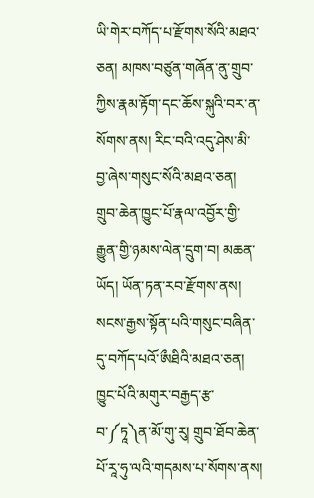ཡི་གེར་བཀོད་པ་རྫོགས་སོའི་མཐའ་ཅན། མཁས་བཙུན་གཞོན་ནུ་གྲུབ་ཀྱིས་རྣམ་རྟོག་དང་ཆོས་སྐུའི་བར་ན་སོགས་ནས། རིང་བའི་འདུ་ཤེས་མི་བྱ་ཞེས་གསུང་སོའི་མཐའ་ཅན།
གྲུབ་ཆེན་ཁྱུང་པོ་རྣལ་འབྱོར་གྱི་རྒྱུན་གྱི་ཉམས་ལེན་དྲུག་བ། མཆན་ཡོད། ཡོན་ཏན་རབ་རྫོགས་ནས། སངས་རྒྱས་སྟོན་པའི་གསུང་བཞིན་དུ་བཀོད་པའོ་ཨྀཐིའི་མཐའ་ཅན།
ཁྱུང་པོའི་མགུར་བརྒྱད་རྩ་བ་༼ཏཱ༽ན་མོ་གུ་རུ། གྲུབ་ཐོབ་ཆེན་པོ་རཱ་ཧུ་ལའི་གདམས་པ་སོགས་ནས།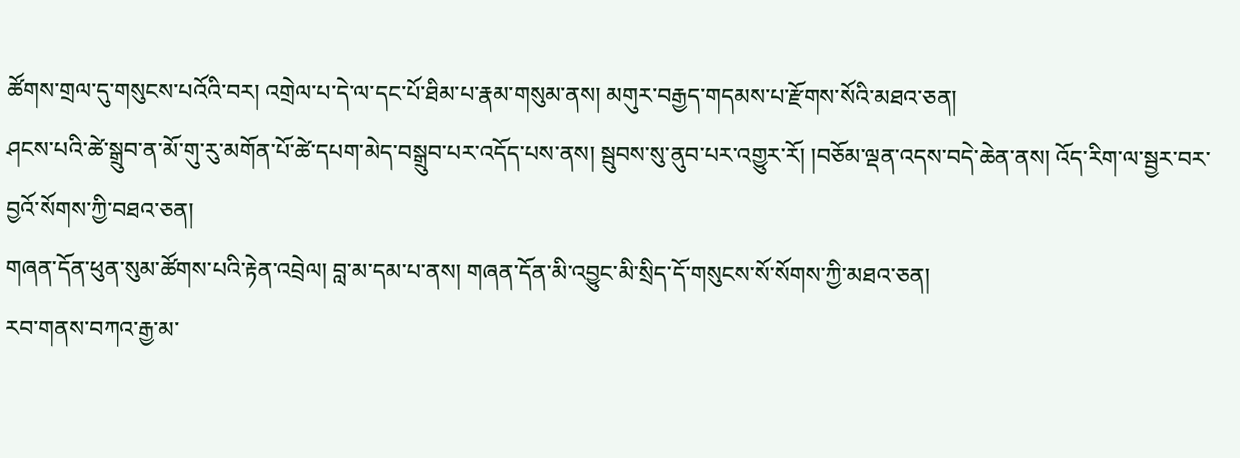ཚོགས་གྲལ་དུ་གསུངས་པའོའི་བར། འགྲེལ་པ་དེ་ལ་དང་པོ་ཐིམ་པ་རྣམ་གསུམ་ནས། མགུར་བརྒྱད་གདམས་པ་རྫོགས་སོའི་མཐའ་ཅན།
ཤངས་པའི་ཚེ་སྒྲུབ་ན་མོ་གུ་རུ་མགོན་པོ་ཚེ་དཔག་མེད་བསྒྲུབ་པར་འདོད་པས་ནས། སྦུབས་སུ་ནུབ་པར་འགྱུར་རོ། །བཅོམ་ལྡན་འདས་བདེ་ཆེན་ནས། འོད་རིག་ལ་སྦྱར་བར་བྱའོ་སོགས་ཀྱི་བཐའ་ཅན།
གཞན་དོན་ཕུན་སུམ་ཚོགས་པའི་རྟེན་འབྲེལ། བླ་མ་དམ་པ་ནས། གཞན་དོན་མི་འབྱུང་མི་སྲིད་དོ་གསུངས་སོ་སོགས་ཀྱི་མཐའ་ཅན།
རབ་གནས་བཀའ་རྒྱ་མ་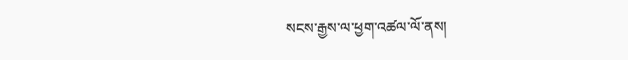སངས་རྒྱས་ལ་ཕྱག་འཚལ་ལོ་ནས།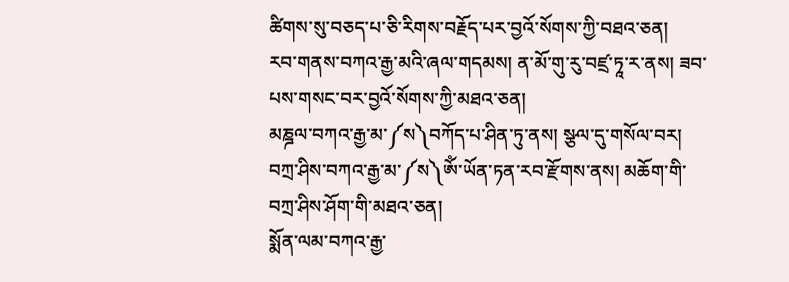ཚིགས་སུ་བཅད་པ་ཅི་རིགས་བརྗོད་པར་བྱའོ་སོགས་ཀྱི་བཐའ་ཅན།
རབ་གནས་བཀའ་རྒྱ་མའི་ཞལ་གདམས། ན་མོ་གུ་རུ་བཛྲ་ཏཱ་ར་ནས། ཟབ་པས་གསང་བར་བྱའོ་སོགས་ཀྱི་མཐའ་ཅན།
མཎྜལ་བཀའ་རྒྱ་མ་༼ས༽བཀོད་པ་ཤིན་ཏུ་ནས། སྩལ་དུ་གསོལ་བར།
བཀྲ་ཤིས་བཀའ་རྒྱ་མ་༼ས༽ༀ་ཡོན་ཏན་རབ་རྫོགས་ནས། མཆོག་གི་བཀྲ་ཤིས་ཤོག་གི་མཐའ་ཅན།
སྨོན་ལམ་བཀའ་རྒྱ་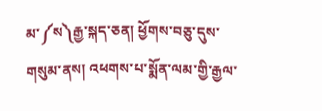མ་༼ས༽རྒྱ་སྐད་ཅན། ཕྱོགས་བཅུ་དུས་གསུམ་ནས། འཕགས་པ་སྨོན་ལམ་གྱི་རྒྱལ་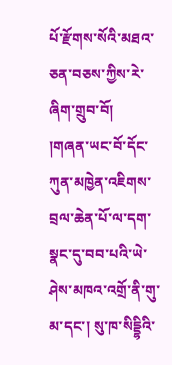པོ་རྫོགས་སོའི་མཐའ་ཅན་བཅས་ཀྱིས་རེ་ཞིག་གྲུབ་བོ།
།གཞན་ཡང་བོ་དོང་ཀུན་མཁྱེན་འཇིགས་བྲལ་ཆེན་པོ་ལ་དག་སྣང་དུ་བབ་པའི་ཡེ་ཤེས་མཁའ་འགྲོ་ནི་གུ་མ་དང་། སུ་ཁ་སིདྡྷིའི་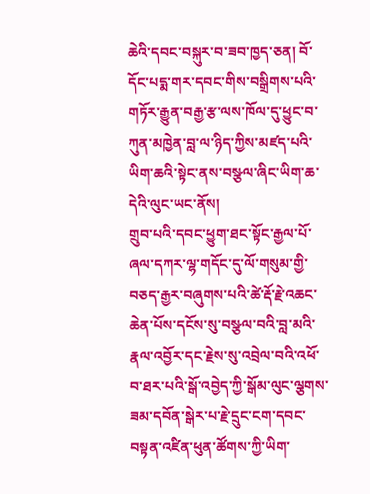ཆེའི་དབང་བསྐུར་བ་ཟབ་ཁྱད་ཅན། བོ་དོང་པདྨ་གར་དབང་གིས་བསྒྲིགས་པའི་གཏོར་རྒྱུན་བརྒྱ་རྩ་ལས་ཁོལ་དུ་ཕྱུང་བ་ཀུན་མཁྱེན་བླ་ལ་ཉིད་ཀྱིས་མཛད་པའི་ཡིག་ཆའི་སྟེང་ནས་བསྩལ་ཞིང་ཡིག་ཆ་དེའི་ལུང་ཡང་ནོས།
གྲུབ་པའི་དབང་ཕྱུག་ཐང་སྟོང་རྒྱལ་པོ་ཞལ་དཀར་ལྷ་གདོང་དུ་ལོ་གསུམ་གྱི་བཅད་རྒྱར་བཞུགས་པའི་ཚེ་རྡོ་རྗེ་འཆང་ཆེན་པོས་དངོས་སུ་བསྩལ་བའི་བླ་མའི་རྣལ་འབྱོར་དང་རྗེས་སུ་འབྲེལ་བའི་འཕོ་བ་ཐར་པའི་སྒོ་འབྱེད་ཀྱི་སྒོམ་ལུང་ལྕགས་ཟམ་དབོན་སྒེར་པ་རྗེ་དྲུང་ངག་དབང་བསྟན་འཛིན་ཕུན་ཚོགས་ཀྱི་ཡིག་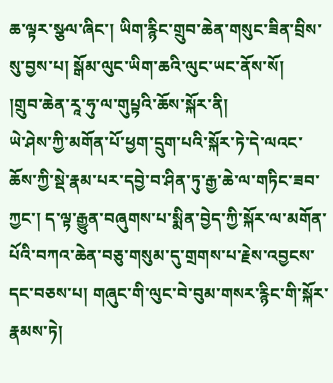ཆ་ལྟར་སྩལ་ཞིང་། ཡིག་རྙིང་གྲུབ་ཆེན་གསུང་ཟིན་བྲིས་སུ་བྱས་པ། སྒོམ་ལུང་ཡིག་ཆའི་ལུང་ཡང་ནོས་སོ།
།གྲུབ་ཆེན་རཱ་ཧུ་ལ་གུཔྟའི་ཆོས་སྐོར་ནི།
ཡེ་ཤེས་ཀྱི་མགོན་པོ་ཕྱག་དྲུག་པའི་སྐོར་ཏེ་དེ་ལའང་ཆོས་ཀྱི་སྡེ་རྣམ་པར་དབྱེ་བ་ཤིན་ཏུ་རྒྱ་ཆེ་ལ་གཏིང་ཟབ་ཀྱང་། ད་ལྟ་རྒྱུན་བཞུགས་པ་སྨིན་བྱེད་ཀྱི་སྐོར་ལ་མགོན་པོའི་བཀའ་ཆེན་བཅུ་གསུམ་དུ་གྲགས་པ་རྗེས་འབྱངས་དང་བཅས་པ། གཞུང་གི་ལུང་བེ་བུམ་གསར་རྙིང་གི་སྐོར་རྣམས་ཏེ།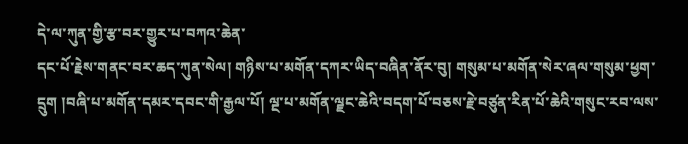དེ་ལ་ཀུན་གྱི་རྩ་བར་གྱུར་པ་བཀའ་ཆེན་
དང་པོ་རྗེས་གནང་བར་ཆད་ཀུན་སེལ། གཉིས་པ་མགོན་དཀར་ཡིད་བཞིན་ནོར་བུ། གསུམ་པ་མགོན་སེར་ཞལ་གསུམ་ཕྱག་དྲུག །བཞི་པ་མགོན་དམར་དབང་གི་རྒྱལ་པོ། ལྔ་པ་མགོན་ལྗང་ཆེའི་བདག་པོ་བཅས་རྗེ་བཙུན་རིན་པོ་ཆེའི་གསུང་རབ་ལས་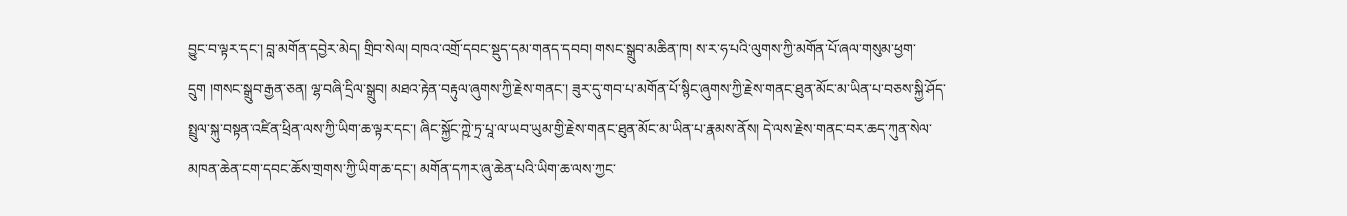བྱུང་བ་ལྟར་དང་། བླ་མགོན་དབྱེར་མེད། གྲིབ་སེལ། བཁའ་འགྲོ་དབང་སྡུད་དམ་གནད་དབབ། གསང་སྒྲུབ་མཆིན་ཁ། ས་ར་ཧ་པའི་ལུགས་ཀྱི་མགོན་པོ་ཞལ་གསུམ་ཕྱག་དྲུག །གསང་སྒྲུབ་རྒྱན་ཅན། ལྷ་བཞི་དྲིལ་སྒྲུབ། མཐའ་རྟེན་བརྟུལ་ཞུགས་ཀྱི་རྗེས་གནང་། ཟུར་དུ་གབ་པ་མགོན་པོ་སྙིང་ཞུགས་ཀྱི་རྗེས་གནང་ཐུན་མོང་མ་ཡིན་པ་བཅས་སྐྱི་ཤོད་སྤྲུལ་སྐུ་བསྟན་འཛིན་ཕྲིན་ལས་ཀྱི་ཡིག་ཆ་ལྟར་དང་། ཞིང་སྐྱོང་ཀྵེ་ཏྲ་པཱ་ལ་ཡབ་ཡུམ་གྱི་རྗེས་གནང་ཐུན་མོང་མ་ཡིན་པ་རྣམས་ནོས། དེ་ལས་རྗེས་གནང་བར་ཆད་ཀུན་སེལ་མཁན་ཆེན་ངག་དབང་ཆོས་གྲགས་ཀྱི་ཡིག་ཆ་དང་། མགོན་དཀར་ཞུ་ཆེན་པའི་ཡིག་ཆ་ལས་ཀྱང་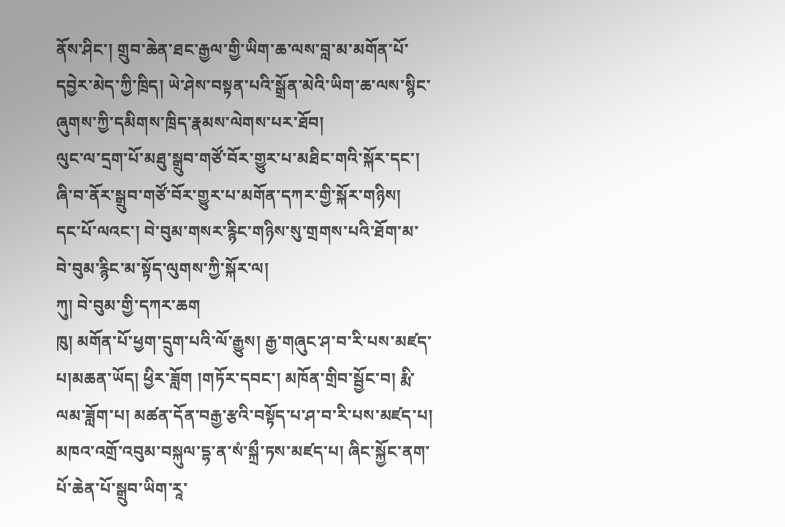ནོས་ཤིང་། གྲུབ་ཆེན་ཐང་རྒྱལ་གྱི་ཡིག་ཆ་ལས་བླ་མ་མགོན་པོ་དབྱེར་མེད་ཀྱི་ཁྲིད། ཡེ་ཤེས་བསྟན་པའི་སྒྲོན་མེའི་ཡིག་ཆ་ལས་སྙིང་ཞུགས་ཀྱི་དམིགས་ཁྲིད་རྣམས་ལེགས་པར་ཐོབ།
ལུང་ལ་དྲག་པོ་མཐུ་སྒྲུབ་གཙོ་བོར་གྱུར་པ་མཐིང་གའི་སྐོར་དང་། ཞི་བ་ནོར་སྒྲུབ་གཙོ་བོར་གྱུར་པ་མགོན་དཀར་གྱི་སྐོར་གཉིས།
དང་པོ་ལའང་། བེ་བུམ་གསར་རྙིང་གཉིས་སུ་གྲགས་པའི་ཐོག་མ་བེ་བུམ་རྙིང་མ་སྟོད་ལུགས་ཀྱི་སྐོར་ལ།
ཀུ། བེ་བུམ་གྱི་དཀར་ཆག
ཁུ། མགོན་པོ་ཕྱག་དྲུག་པའི་ལོ་རྒྱུས། རྒྱ་གཞུང་ཤ་བ་རི་པས་མཛད་པ།མཆན་ཡོད། ཕྱིར་ཟློག །གཏོར་དབང་། མཁོན་གྲིབ་སྦྱོང་བ། རྨི་ལམ་ཟློག་པ། མཚན་དོན་བརྒྱ་རྩའི་བསྟོད་པ་ཤ་བ་རི་པས་མཛད་པ། མཁའ་འགྲོ་འབུམ་བསྐུལ་དྷ་ན་སཾ་སྐྲྀ་ཏས་མཛད་པ། ཞིང་སྐྱོང་ནག་པོ་ཆེན་པོ་སྒྲུབ་ཡིག་རཱ་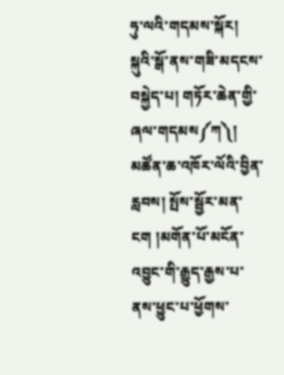ཧུ་ལའི་གདམས་སྐོར། སྐུའི་སྒོ་ནས་གཟི་མདངས་བསྐྱེད་པ། གཏོར་ཆེན་གྱི་ཞལ་གདམས༼ཀ༽། མཚོན་ཆ་འཁོར་ལོའི་བྱིན་རླབས། སྤོས་སྦྱོར་མན་ངག །མགོན་པོ་མངོན་འབྱུང་གི་རྒྱུད་རྒྱས་པ་ནས་ཕྱུང་པ་ཕྱོགས་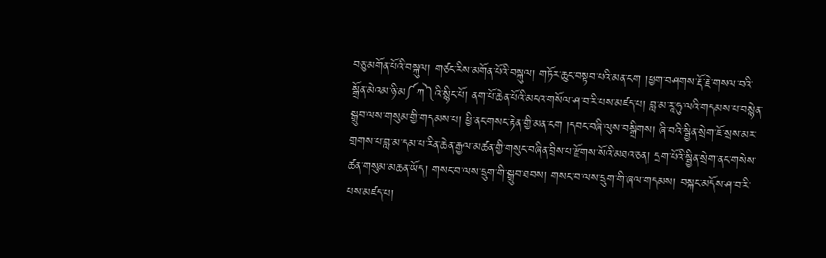བཅུ་མགོན་པོའི་བསྐུལ། གཙང་རིས་མགོན་པོའི་བསྐུལ། གཏོར་ཆུང་བསྟབ་པའི་མན་ངག །ཕྱག་བཤགས་རྡོ་རྗེ་གསལ་བའི་སྒྲོན་མེའམ་ཉི་མ༼ཀ༽འི་སྙིང་པོ། ནག་པོ་ཆེན་པོའི་མངའ་གསོལ་ཤ་བ་རི་པས་མཛད་པ། བླ་མ་རཱ་ཧུ་ལའི་གདམས་པ་བསྙེན་སྒྲུབ་ལས་གསུམ་གྱི་གདམས་པ། ཕྱི་ནང་གསང་རྟེན་གྱི་མན་ངག །དབང་བཞི་ལུས་བསྒྲིགས། ཞི་བའི་སྦྱིན་སྲེག་ཇོ་སྲས་མར་གྲགས་པ་བླ་མ་དམ་པ་རིན་ཆེན་རྒྱལ་མཚན་གྱི་གསུང་བཞིན་བྲིས་པ་རྫོགས་སོའི་མཐའ་ཅན། དྲག་པོའི་སྦྱིན་སྲེག་ནང་གསེས་ཚན་གསུམ་མཆན་ཡོད། གསང་བ་ལས་དྲུག་གི་སྒྲུབ་ཐབས། གསང་བ་ལས་དྲུག་གི་ཞལ་གདམས། བསྐང་མདོས་ཤ་བ་རི་པས་མཛད་པ།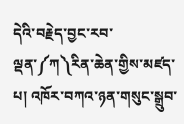དེའི་བརྗེད་བྱང་རབ་ལྡན་༼ཀ༽རིན་ཆེན་གྱིས་མཛད་པ། འཁོར་བཀའ་ཉན་གསུང་སྒྲུབ་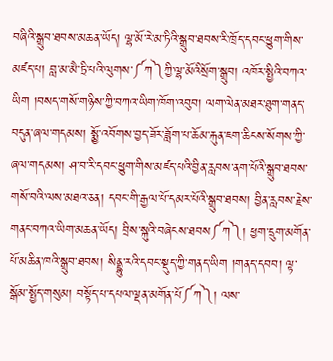བཞིའི་སྒྲུབ་ཐབས་མཆན་ཡོད། ལྷ་མོ་རེ་མ་ཏིའི་སྒྲུབ་ཐབས་རི་ཁྲོད་དབང་ཕྱུག་གིས་མཛད་པ། བླ་མ་མཻ་ཏྲི་པའི་ལུགས་༼ཀ༽ཀྱི་ལྷ་མོའིསྲོག་སྒྲུབ། འཁོར་སྤྱིའི་བཀའ་ཡིག །བསད་གསོ་གཉིས་ཀྱི་བཀའ་ཡིག་ཁོག་འབུབ། ལག་ལེན་མཐར་ཐུག་གནད་བདུན་ཞལ་གདམས། སྨྱོ་འབོགས་བྱད་ཟོར་ཟློག་པ་ཆོམ་རྐུན་ཇག་ཆིངས་སོགས་ཀྱི་ཞལ་གདམས། ཤ་བ་རི་དབང་ཕྱུག་གིས་མཛད་པའི་བྱིན་རླབས་ནག་པོའི་སྒྲུབ་ཐབས་གསོ་བའི་ལས་མཐའ་ཅན། དབང་གི་རྒྱལ་པོ་དམར་པོའི་སྒྲུབ་ཐབས། བྱིན་རླབས་རྗེས་གནང་བཀའ་ཡིག་མཆན་ཡོད། བྲིས་སྐུའི་བཞེངས་ཐབས༼ཀ༽། ཕྱག་དྲུག་མགོན་པོ་མཆིན་ཁའི་སྒྲུབ་ཐབས། སིནྡྷུ་རའི་དབང་སྡུད་ཀྱི་གནད་ཡིག །གནད་དབབ། ལྟ་སྒོམ་སྤྱོད་གསུམ། བསྟོད་པ་དཔལ་ལྡན་མགོན་པོ༼ཀ༽། ལས་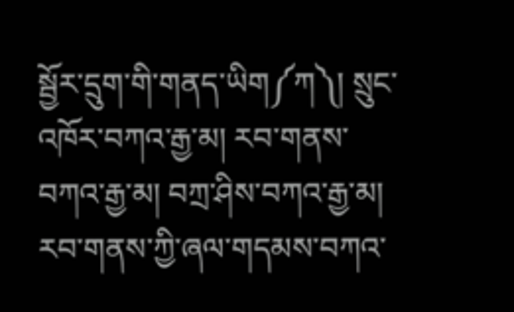སྦྱོར་དྲུག་གི་གནད་ཡིག༼ཀ༽། སྲུང་འཁོར་བཀའ་རྒྱ་མ། རབ་གནས་བཀའ་རྒྱ་མ། བཀྲ་ཤིས་བཀའ་རྒྱ་མ། རབ་གནས་ཀྱི་ཞལ་གདམས་བཀའ་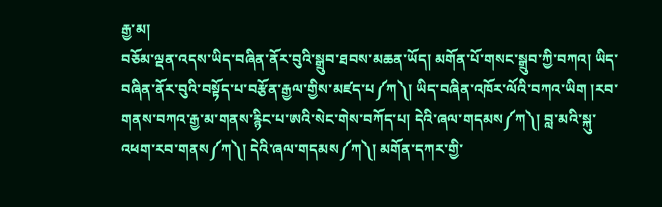རྒྱ་མ།
བཅོམ་ལྡན་འདས་ཡིད་བཞིན་ནོར་བུའི་སྒྲུབ་ཐབས་མཆན་ཡོད། མགོན་པོ་གསང་སྒྲུབ་ཀྱི་བཀའ། ཡིད་བཞིན་ནོར་བུའི་བསྟོད་པ་བརྩོན་རྒྱལ་གྱིས་མཛད་པ༼ཀ༽། ཡིད་བཞིན་འཁོར་ལོའི་བཀའ་ཡིག །རབ་གནས་བཀའ་རྒྱ་མ་གནས་རྙིང་པ་ཨའི་སེང་གེས་བཀོད་པ། དེའི་ཞལ་གདམས༼ཀ༽། བླ་མའི་སྐུ་འཕག་རབ་གནས༼ཀ༽། དེའི་ཞལ་གདམས༼ཀ༽། མགོན་དཀར་གྱི་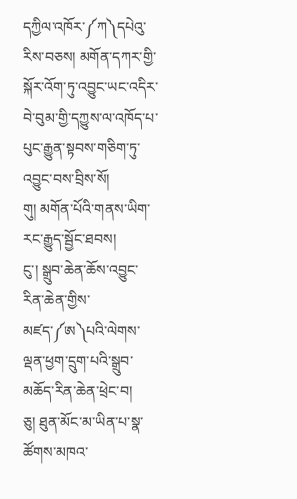དཀྱིལ་འཁོར་༼ཀ༽དཔེའུ་རིས་བཅས། མགོན་དཀར་གྱི་སྐོར་འོག་ཏུ་འབྱུང་ཡང་འདིར་བེ་བུམ་གྱི་དཀྱུས་ལ་འཁོད་པ་པུང་རྒྱུན་སྟབས་གཅིག་ཏུ་འབྱུང་བས་བྲིས་སོ།
གུ། མགོན་པོའི་གནས་ཡིག་རང་རྒྱུད་སྦྱོང་ཐབས།
ངུ་། སྒྲུབ་ཆེན་ཆོས་འབྱུང་རིན་ཆེན་གྱིས་མཛད་༼ཨ༽པའི་ལེགས་ལྡན་ཕྱག་དྲུག་པའི་སྒྲུབ་མཆོད་རིན་ཆེན་ཕྲེང་བ།
ཅུ། ཐུན་མོང་མ་ཡིན་པ་སྣ་ཚོགས་མཁའ་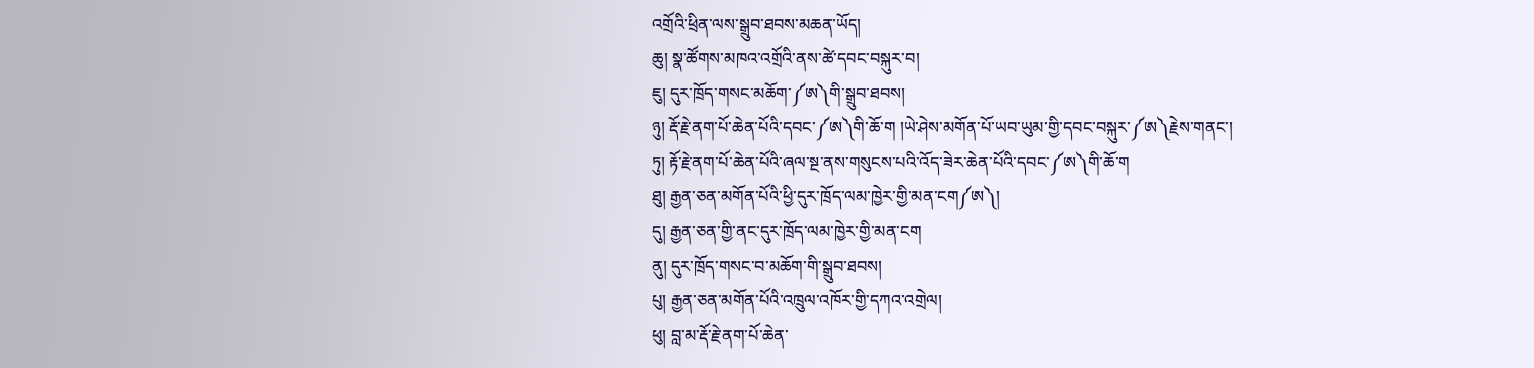འགྲོའི་ཕྲིན་ལས་སྒྲུབ་ཐབས་མཆན་ཡོད།
ཆུ། སྣ་ཚོགས་མཁའ་འགྲོའི་ནས་ཚེ་དབང་བསྐུར་བ།
ཇུ། དུར་ཁྲོད་གསང་མཆོག་༼ཨ༽གི་སྒྲུབ་ཐབས།
ཉུ། རྡོ་རྗེ་ནག་པོ་ཆེན་པོའི་དབང་༼ཨ༽གི་ཆོ་ག །ཡེ་ཤེས་མགོན་པོ་ཡབ་ཡུམ་གྱི་དབང་བསྐུར་༼ཨ༽རྗེས་གནང་།
ཏུ། རྟོ་རྗེ་ནག་པོ་ཆེན་པོའི་ཞལ་སྔ་ནས་གསུངས་པའི་འོད་ཟེར་ཆེན་པོའི་དབང་༼ཨ༽གི་ཆོ་ག
ཐུ། རྒྱན་ཅན་མགོན་པོའི་ཕྱི་དུར་ཁྲོད་ལམ་ཁྱེར་གྱི་མན་ངག༼ཨ༽།
དུ། རྒྱན་ཅན་གྱི་ནང་དུར་ཁྲོད་ལམ་ཁྱེར་གྱི་མན་ངག
ནུ། དུར་ཁྲོད་གསང་བ་མཆོག་གི་སྒྲུབ་ཐབས།
པུ། རྒྱན་ཅན་མགོན་པོའི་འཁྲུལ་འཁོར་གྱི་དཀའ་འགྲེལ།
ཕུ། བླ་མ་རྡོ་རྗེ་ནག་པོ་ཆེན་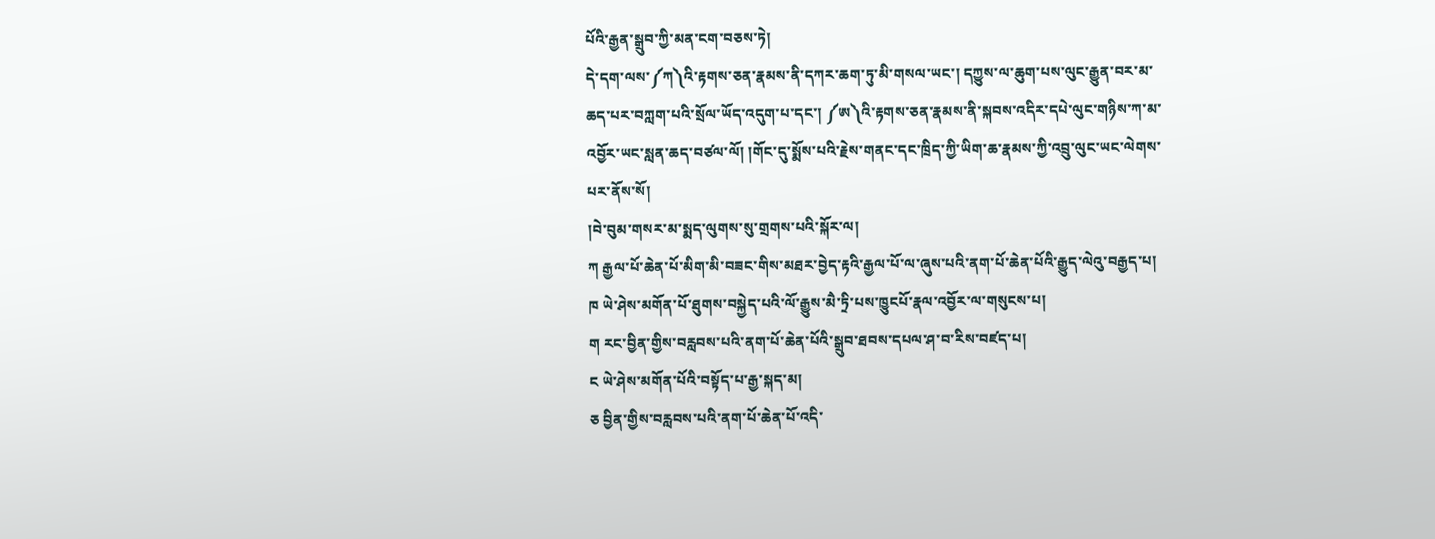པོའི་རྒྱན་སྒྲུབ་ཀྱི་མན་ངག་བཅས་ཏེ།
དེ་དག་ལས་༼ཀ༽འི་རྟགས་ཅན་རྣམས་ནི་དཀར་ཆག་ཏུ་མི་གསལ་ཡང་། དཀྱུས་ལ་ཆུག་པས་ལུང་རྒྱུན་བར་མ་ཆད་པར་བཀླག་པའི་སྲོལ་ཡོད་འདུག་པ་དང་། ༼ཨ༽འི་རྟགས་ཅན་རྣམས་ནི་སྐབས་འདིར་དཔེ་ལུང་གཉིས་ཀ་མ་འབྱོར་ཡང་སླན་ཆད་བཙལ་ལོ། །གོང་དུ་སྨོས་པའི་རྗེས་གནང་དང་ཁྲིད་ཀྱི་ཡིག་ཆ་རྣམས་ཀྱི་འབྲུ་ལུང་ཡང་ལེགས་པར་ནོས་སོ།
།བེ་བུམ་གསར་མ་སྨད་ལུགས་སུ་གྲགས་པའི་སྐོར་ལ།
ཀ རྒྱལ་པོ་ཆེན་པོ་མིག་མི་བཟང་གིས་མཐར་བྱེད་རྟའི་རྒྱལ་པོ་ལ་ཞུས་པའི་ནག་པོ་ཆེན་པོའི་རྒྱུད་ལེའུ་བརྒྱད་པ།
ཁ ཡེ་ཤེས་མགོན་པོ་ཐུགས་བསྐྱེད་པའི་ལོ་རྒྱུས་མཻ་ཏྲི་པས་ཁྱུངཔོ་རྣལ་འབྱོར་ལ་གསུངས་པ།
ག རང་བྱིན་གྱིས་བརླབས་པའི་ནག་པོ་ཆེན་པོའི་སྒྲུབ་ཐབས་དཔལ་ཤ་བ་རིས་བཛད་པ།
ང ཡེ་ཤེས་མགོན་པོའི་བསྟོད་པ་རྒྱ་སྐད་མ།
ཅ བྱིན་གྱིས་བརླབས་པའི་ནག་པོ་ཆེན་པོ་འདི་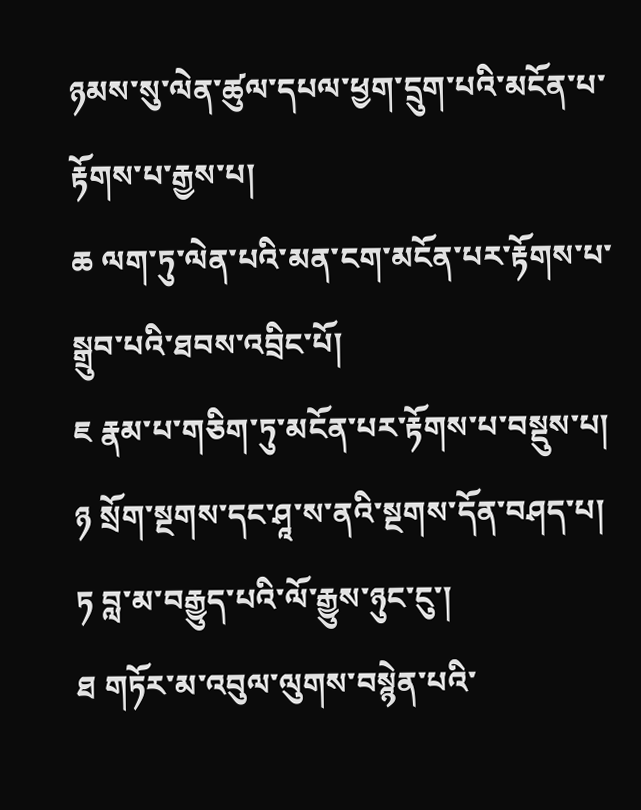ཉམས་སུ་ལེན་ཚུལ་དཔལ་ཕྱག་དྲུག་པའི་མངོན་པ་རྟོགས་པ་རྒྱས་པ།
ཆ ལག་ཏུ་ལེན་པའི་མན་ངག་མངོན་པར་རྟོགས་པ་སྒྲུབ་པའི་ཐབས་འབྲིང་པོ།
ཇ རྣམ་པ་གཅིག་ཏུ་མངོན་པར་རྟོགས་པ་བསྡུས་པ།
ཉ སྲོག་སྔགས་དང་ཤཱ་ས་ནའི་སྔགས་དོན་བཤད་པ།
ཏ བླ་མ་བརྒྱུད་པའི་ལོ་རྒྱུས་ཉུང་ངུ་།
ཐ གཏོར་མ་འབུལ་ལུགས་བསྙེན་པའི་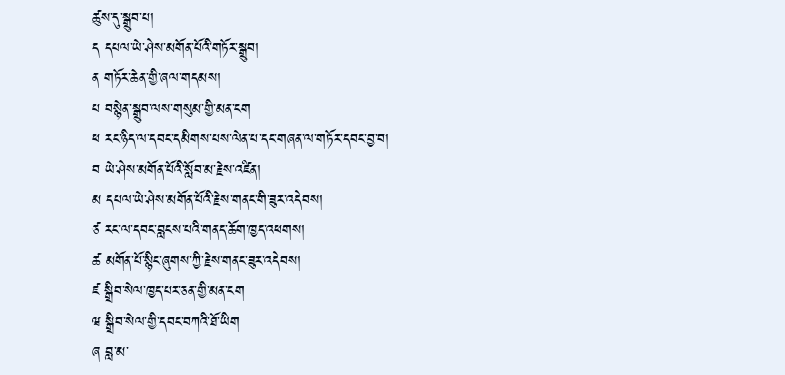ཚུས་དུ་སྒྲུབ་པ།
ད དཔལ་ཡེ་ཤེས་མགོན་པོའི་གཏོར་སྒྲུབ།
ན གཏོར་ཆེན་གྱི་ཞལ་གདམས།
པ བསྙེན་སྒྲུབ་ལས་གསུམ་གྱི་མན་ངག
ཕ རང་ཉིད་ལ་དབང་དམིགས་པས་ལེན་པ་དང་གཞན་ལ་གཏོར་དབང་བྱ་བ།
བ ཡེ་ཤེས་མགོན་པོའི་སློབ་མ་རྗེས་འཛིན།
མ དཔལ་ཡེ་ཤེས་མགོན་པོའི་རྗེས་གནང་གི་ཟུར་འདེབས།
ཙ རང་ལ་དབང་བླངས་པའི་གནད་ཆོག་ཁྱད་འཕགས།
ཚ མགོན་པོ་སྙིང་ཞུགས་ཀྱི་རྗེས་གནང་ཟུར་འདེབས།
ཛ སྒྲིབ་སེལ་ཁྱད་པར་ཅན་གྱི་མན་ངག
ཝ སྒྲིབ་སེལ་གྱི་དབང་བཀའི་ཐོ་ཡིག
ཞ བླ་མ་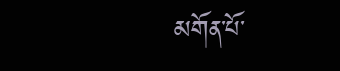མགོན་པོ་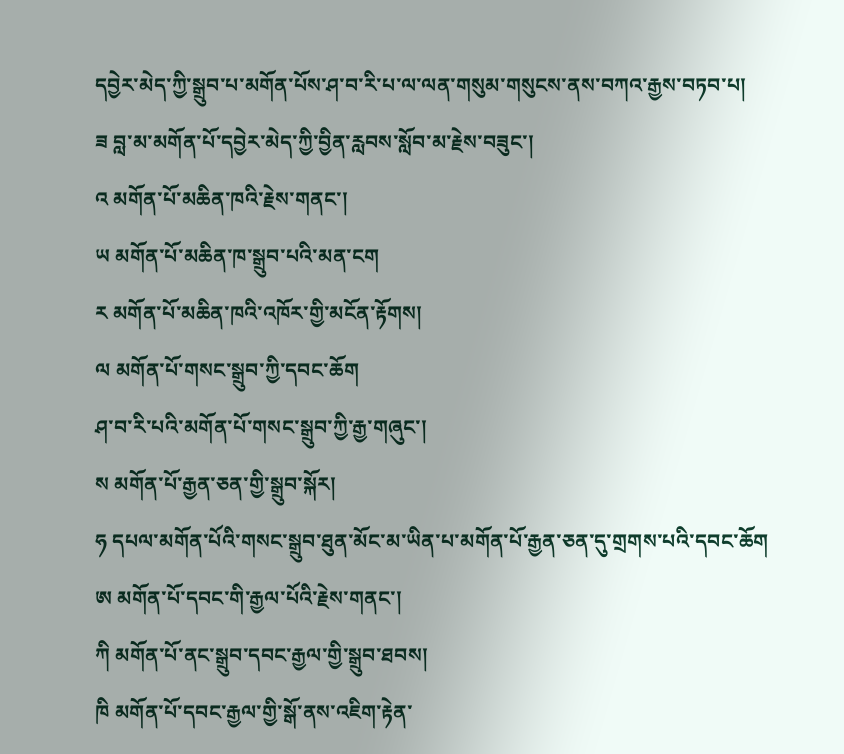དབྱེར་མེད་ཀྱི་སྒྲུབ་པ་མགོན་པོས་ཤ་བ་རི་པ་ལ་ལན་གསུམ་གསུངས་ནས་བཀའ་རྒྱས་བཏབ་པ།
ཟ བླ་མ་མགོན་པོ་དབྱེར་མེད་ཀྱི་བྱིན་རླབས་སློབ་མ་རྗེས་བཟུང་།
འ མགོན་པོ་མཆིན་ཁའི་རྗེས་གནང་།
ཡ མགོན་པོ་མཆིན་ཁ་སྒྲུབ་པའི་མན་ངག
ར མགོན་པོ་མཆིན་ཁའི་འཁོར་གྱི་མངོན་རྟོགས།
ལ མགོན་པོ་གསང་སྒྲུབ་ཀྱི་དབང་ཆོག
ཤ་བ་རི་པའི་མགོན་པོ་གསང་སྒྲུབ་ཀྱི་རྒྱ་གཞུང་།
ས མགོན་པོ་རྒྱན་ཅན་གྱི་སྒྲུབ་སྐོར།
ཧ དཔལ་མགོན་པོའི་གསང་སྒྲུབ་ཐུན་མོང་མ་ཡིན་པ་མགོན་པོ་རྒྱན་ཅན་དུ་གྲགས་པའི་དབང་ཆོག
ཨ མགོན་པོ་དབང་གི་རྒྱལ་པོའི་རྗེས་གནང་།
ཀི མགོན་པོ་ནང་སྒྲུབ་དབང་རྒྱལ་གྱི་སྒྲུབ་ཐབས།
ཁི མགོན་པོ་དབང་རྒྱལ་གྱི་སྒོ་ནས་འཇིག་རྟེན་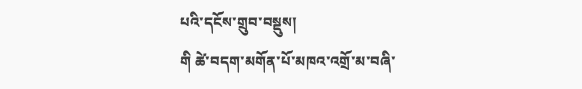པའི་དངོས་གྲུབ་བསྡུས།
གི ཚེ་བདག་མགོན་པོ་མཁའ་འགྲོ་མ་བཞི་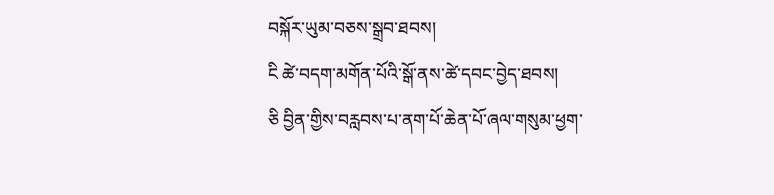བསྐོར་ཡུམ་བཅས་སྒྲབ་ཐབས།
ངི ཚེ་བདག་མགོན་པོའི་སྒོ་ནས་ཚེ་དབང་བྱེད་ཐབས།
ཅི བྱིན་གྱིས་བརླབས་པ་ནག་པོ་ཆེན་པོ་ཞལ་གསུམ་ཕྱག་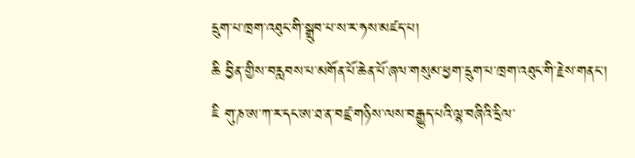དྲུག་པ་ཁྲག་འཐུང་གི་སྒྲུབ་པ་ས་ར་ཧས་མཛད་པ།
ཆི བྱིན་གྱིས་བརླབས་པ་མགོན་པོ་ཆེན་པོ་ཞལ་གསུམ་ཕྱག་དྲུག་པ་ཁྲག་འཐུང་གི་རྗེས་གནང་།
ཇི གུ་ཎ་ཨ་ཀ་ར་དང་ཨ་ཐ་ན་བཛྲ་གཉིས་ལས་བརྒྱུད་པའི་ལྷ་བཞིའི་དྲིལ་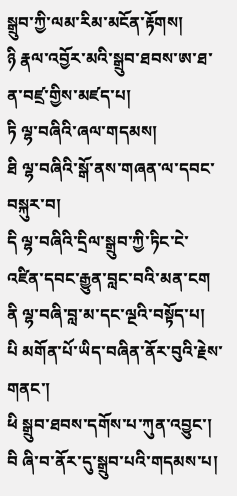སྒྲུབ་ཀྱི་ལམ་རིམ་མངོན་རྟོགས།
ཉི རྣལ་འབྱོར་མའི་སྒྲུབ་ཐབས་ཨ་ཐ་ན་བཛྲ་གྱིས་མཛད་པ།
ཏི ལྷ་བཞིའི་ཞལ་གདམས།
ཐི ལྷ་བཞིའི་སྒོ་ནས་གཞན་ལ་དབང་བསྐུར་བ།
དི ལྷ་བཞིའི་དྲིལ་སྒྲུབ་ཀྱི་ཏིང་ངེ་འཛིན་དབང་རྒྱུན་བླང་བའི་མན་ངག
ནི ལྷ་བཞི་བླ་མ་དང་ལྔའི་བསྟོད་པ།
པི མགོན་པོ་ཡིད་བཞིན་ནོར་བུའི་རྗེས་གནང་།
ཕི སྒྲུབ་ཐབས་དགོས་པ་ཀུན་འབྱུང་།
བི ཞི་བ་ནོར་དུ་སྒྲུབ་པའི་གདམས་པ།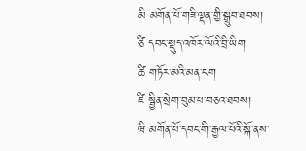མི མགོན་པོ་གཟི་ལྡན་གྱི་སྒྲུབ་ཐབས།
ཙི དབང་སྡུད་འཁོར་ལོའི་བྲི་ཡིག
ཚི གཏོར་མའི་མན་ངག
ཛི སྦྱིན་སྲེག་བུམ་པ་བཅའ་ཐབས།
ཝི མགོན་པོ་དབང་གི་རྒྱལ་པོའི་སྐོ་ནས་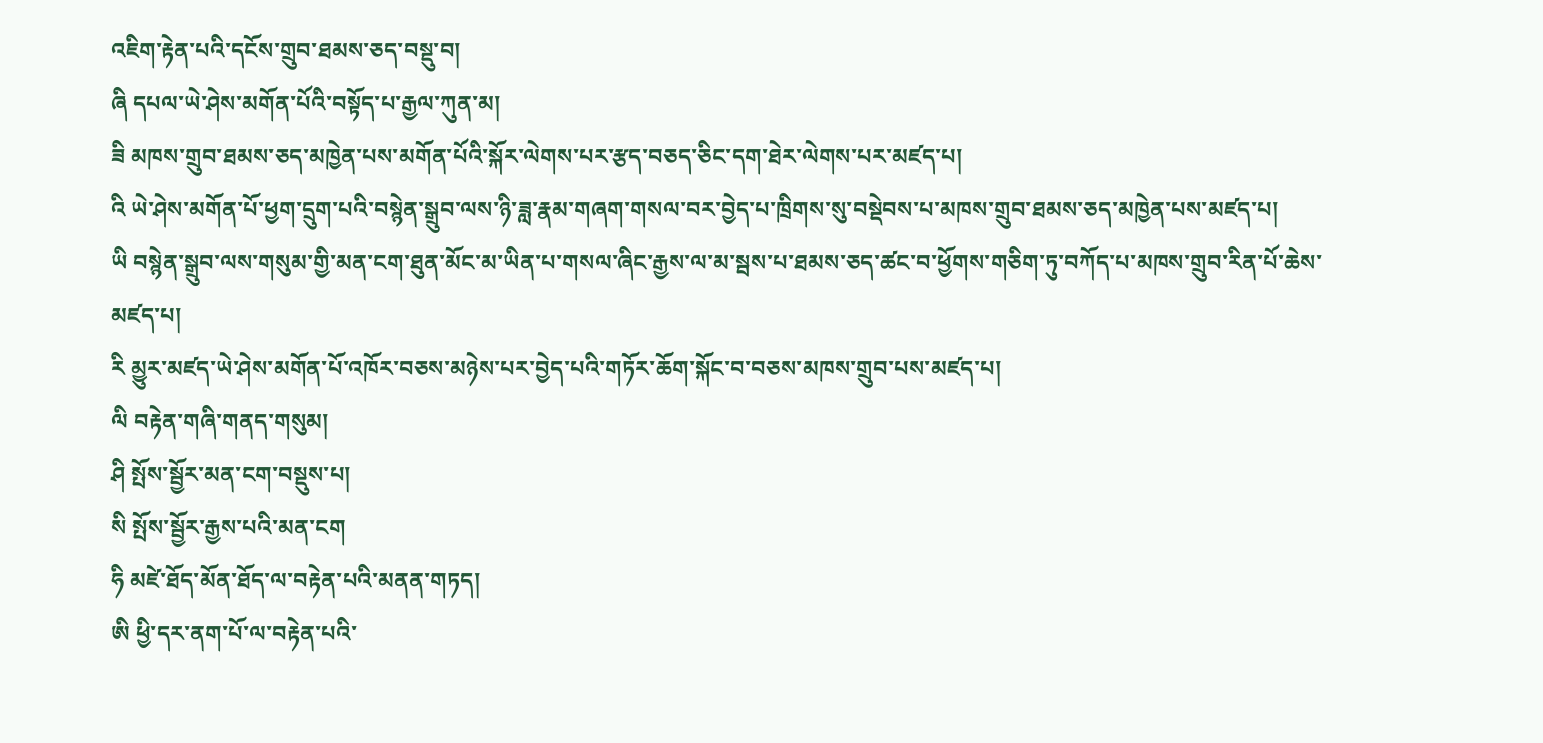འཇིག་རྟེན་པའི་དངོས་གྲུབ་ཐམས་ཅད་བསྡུ་བ།
ཞི དཔལ་ཡེ་ཤེས་མགོན་པོའི་བསྟོད་པ་རྒྱལ་ཀུན་མ།
ཟི མཁས་གྲུབ་ཐམས་ཅད་མཁྱེན་པས་མགོན་པོའི་སྐོར་ལེགས་པར་རྩད་བཅད་ཅིང་དག་ཐེར་ལེགས་པར་མཛད་པ།
འི ཡེ་ཤེས་མགོན་པོ་ཕྱག་དྲུག་པའི་བསྙེན་སྒྲུབ་ལས་ཉི་ཟླ་རྣམ་གཞག་གསལ་བར་བྱེད་པ་ཁྲིགས་སུ་བསྡེབས་པ་མཁས་གྲུབ་ཐམས་ཅད་མཁྱེན་པས་མཛད་པ།
ཡི བསྙེན་སྒྲུབ་ལས་གསུམ་གྱི་མན་ངག་ཐུན་མོང་མ་ཡིན་པ་གསལ་ཞིང་རྒྱས་ལ་མ་སྦས་པ་ཐམས་ཅད་ཚང་བ་ཕྱོགས་གཅིག་ཏུ་བཀོད་པ་མཁས་གྲུབ་རིན་པོ་ཆེས་མཛད་པ།
རི མྱུར་མཛད་ཡེ་ཤེས་མགོན་པོ་འཁོར་བཅས་མཉེས་པར་བྱེད་པའི་གཏོར་ཆོག་སྐོང་བ་བཅས་མཁས་གྲུབ་པས་མཛད་པ།
ལི བརྟེན་གཞི་གནད་གསུམ།
ཤི སྤོས་སྦྱོར་མན་ངག་བསྡུས་པ།
སི སྤོས་སྦྱོར་རྒྱས་པའི་མན་ངག
ཧི མཛེ་ཐོད་མོན་ཐོད་ལ་བརྟེན་པའི་མནན་གཏད།
ཨི ཕྱི་དར་ནག་པོ་ལ་བརྟེན་པའི་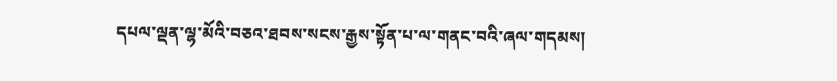དཔལ་ལྡན་ལྷ་མོའི་བཅའ་ཐབས་སངས་རྒྱས་སྟོན་པ་ལ་གནང་བའི་ཞལ་གདམས།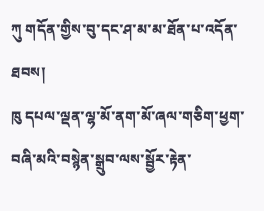ཀུ གདོན་གྱིས་བུ་དང་ཤ་མ་མ་ཐོན་པ་འདོན་ཐབས།
ཁུ དཔལ་ལྡན་ལྷ་མོ་ནག་མོ་ཞལ་གཅིག་ཕྱག་བཞི་མའི་བསྙེན་སྒྲུབ་ལས་སྦྱོར་རྟེན་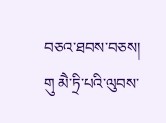བཅའ་ཐབས་བཅས།
གུ མཻ་ཏྲི་པའི་ལུབས་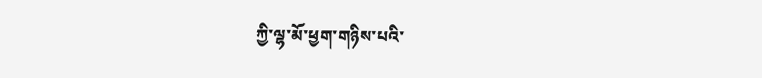ཀྱི་ལྷ་མོ་ཕྱག་གཉིས་པའི་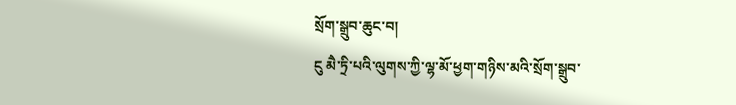སྲོག་སྒྲུབ་ཆུང་བ།
ངུ མཻ་ཏྲི་པའི་ལུགས་ཀྱི་ལྷ་མོ་ཕྱག་གཉིས་མའི་སྲོག་སྒྲུབ་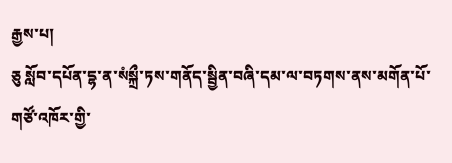རྒྱས་པ།
ཅུ སློབ་དཔོན་དྷ་ན་སཾསྐྲྀ་ཏས་གནོད་སྦྱིན་བཞི་དམ་ལ་བཏགས་ནས་མགོན་པོ་གཙོ་འཁོར་གྱི་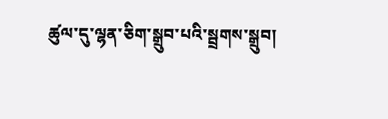ཚུལ་དུ་ལྷན་ཅིག་སྒྲུབ་པའི་སྦྲགས་སྒྲུབ།